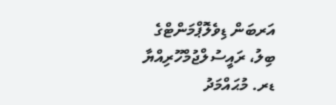އަރބަން ޑިވެލޮޕްމަންޓްގެ ބިލު، ރައީސުލްޖުމްހޫރިއްޔާ ޑރ. މުޙައްމަދު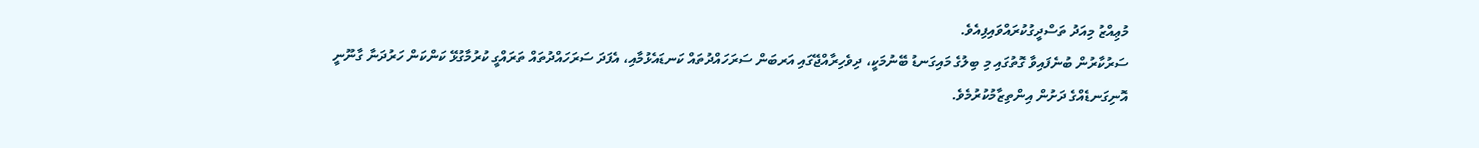މުޢިއްޒު މިއަދު ތަސްދީގުކުރައްވައިފިއެވެ.
ސަރުކާރުން ބުނެފައިވާ ގޮތުގައި މި ބިލުގެ މައިގަނޑު ބޭނުމަކީ، ދިވެހިރާއްޖޭގައި އަރބަން ސަރަހައްދުތައް ކަނޑައެޅުމާއި، އެފަދަ ސަރަހައްދުތައް ތަރައްގީ ކުރުމާގުޅޭ ކަންކަން ހަރުދަނާ ގާނޫނީ އޮނިގަނޑެއްގެ ދަށުން އިންތިޒާމުކުރުމެވެ.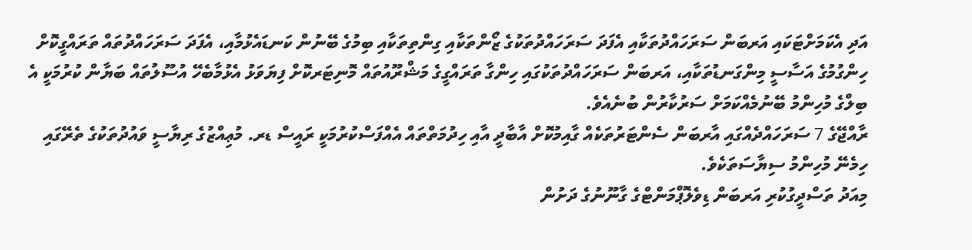އަދި އެކަމަށްޓަކައި އަރބަން ސަރަހައްދުތަކާއި އެފަދަ ސަރަހައްދުތަކުގެ ޒޯންތަކާއި ގިންތިތަކާއި ބިމުގެ ބޭނުން ކަނޑައެޅުމާއި، އެފަދަ ސަރަހައްދުތައް ތަރައްގީކޮށް ހިންގުމުގެ އަސާސީ މިންގަނޑުތަކާއި، އަރބަން ސަރަހައްދުތަކުގައި ހިންގާ ތަރައްގީގެ މަޝްރޫއުތައް މޮނިޓަރކޮށް ފިޔަވަޅު އެޅުމާބެހޭ އުސޫލުތައް ބަޔާން ކުރުމަކީ އެ ބިލްގެ މުހިންމު ބޭނުމެއްކަމަށް ސަރުކާރުން ބުނެއެވެ.
ރާއްޖޭގެ 7 ސަރަހައްދެއްގައި އާރބަން ސެންޓަރުތަކެއް ގާއިމުކޮށް އާބާދީ އާއި ހިދުމަތްތައް އެއްފަސްކުރުމަކީ ރައީސް ޑރ. މުޢިއްޒުގެ ރިޔާސީ ވައުދުތަކުގެ ތެރޭގައި ހިމެނޭ މުހިންމު ސިޔާސަތަކެވެ.
މިއަދު ތަސްދީގުކުރި އަރބަން ޑިވެލޮޕްމަންޓްގެ ގާނޫނުގެ ދަށުން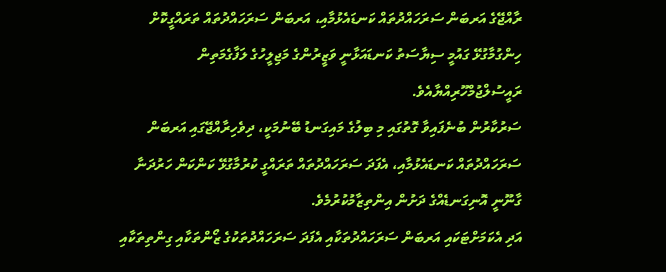ރާއްޖޭގެ އަރބަން ސަރަހައްދުތައް ކަނޑައެޅުމާއި، އަރބަން ސަރަހައްދުތައް ތަރައްގީކޮށް ހިންގުމާގުޅޭ ގައުމީ ސިޔާސަތު ކަނޑައަޅާނީ ވަޒީރުންގެ މަޖިލީހުގެ ލަފާގެމަތިން ރައީސުލްޖުމްހޫރިއްޔާއެވެ.
ސަރުކާރުން ބުނެފައިވާ ގޮތުގައި މި ބިލުގެ މައިގަނޑު ބޭނުމަކީ، ދިވެހިރާއްޖޭގައި އަރބަން ސަރަހައްދުތައް ކަނޑައެޅުމާއި، އެފަދަ ސަރަހައްދުތައް ތަރައްގީ ކުރުމާގުޅޭ ކަންކަން ހަރުދަނާ ގާނޫނީ އޮނިގަނޑެއްގެ ދަށުން އިންތިޒާމުކުރުމެވެ.
އަދި އެކަމަށްޓަކައި އަރބަން ސަރަހައްދުތަކާއި އެފަދަ ސަރަހައްދުތަކުގެ ޒޯންތަކާއި ގިންތިތަކާއި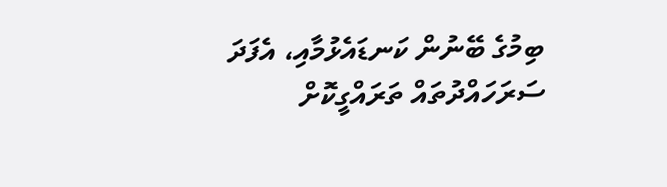ބިމުގެ ބޭނުން ކަނޑައެޅުމާއި، އެފަދަ ސަރަހައްދުތައް ތަރައްގީކޮށް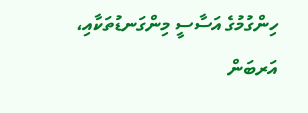ހިންގުމުގެ އަސާސީ މިންގަނޑުތަކާއި، އަރބަން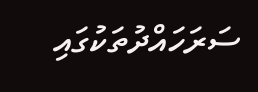ސަރަހައްދުތަކުގައި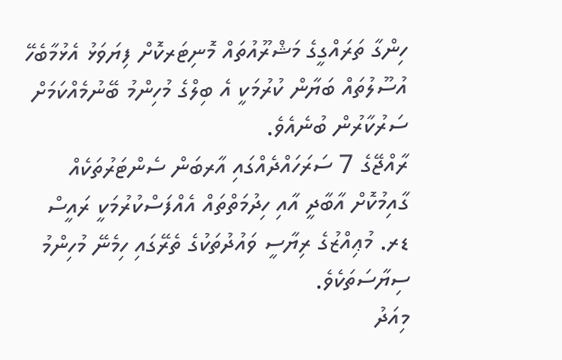ހިންގާ ތަރައްގީގެ މަޝްރޫއުތައް މޮނިޓަރކޮށް ފިޔަވަޅު އެޅުމާބެހޭ އުސޫލުތައް ބަޔާން ކުރުމަކީ އެ ބިލްގެ މުހިންމު ބޭނުމެއްކަމަށް ސަރުކާރުން ބުނެއެވެ.
ރާއްޖޭގެ 7 ސަރަހައްދެއްގައި އާރބަން ސެންޓަރުތަކެއް ގާއިމުކޮށް އާބާދީ އާއި ހިދުމަތްތައް އެއްފަސްކުރުމަކީ ރައީސް ޑރ. މުޢިއްޒުގެ ރިޔާސީ ވައުދުތަކުގެ ތެރޭގައި ހިމެނޭ މުހިންމު ސިޔާސަތަކެވެ.
މިއަދު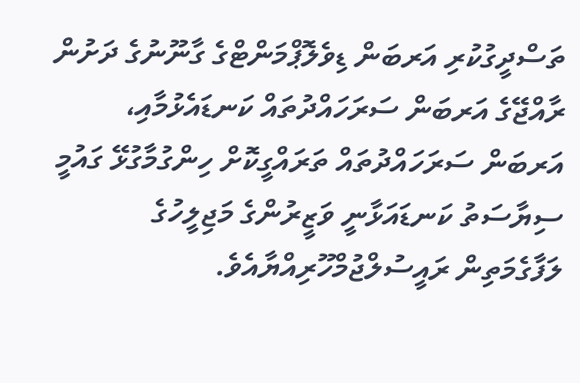ތަސްދީގުކުރި އަރބަން ޑިވެލޮޕްމަންޓްގެ ގާނޫނުގެ ދަށުން ރާއްޖޭގެ އަރބަން ސަރަހައްދުތައް ކަނޑައެޅުމާއި، އަރބަން ސަރަހައްދުތައް ތަރައްގީކޮށް ހިންގުމާގުޅޭ ގައުމީ ސިޔާސަތު ކަނޑައަޅާނީ ވަޒީރުންގެ މަޖިލީހުގެ ލަފާގެމަތިން ރައީސުލްޖުމްހޫރިއްޔާއެވެ.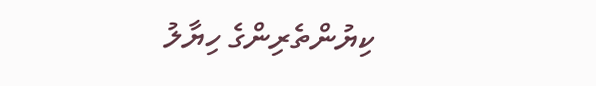ކިޔުންތެރިންގެ ހިޔާލު